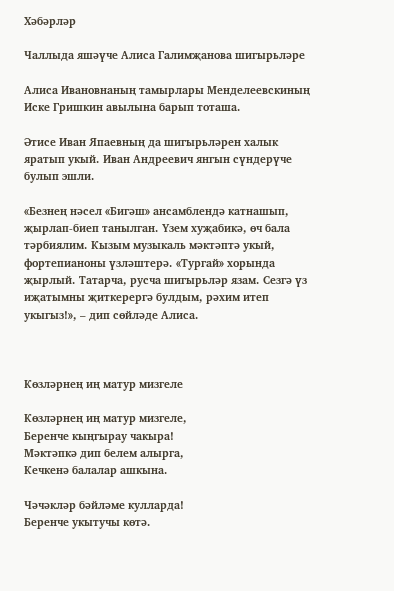Хәбәрләр

Чаллыда яшәүче Алиса Галимҗанова шигырьләре

Алиса Ивановнаның тамырлары Менделеевскиның Иске Гришкин авылына барып тоташа.

Әтисе Иван Япаевның да шигырьләрен халык яратып укый. Иван Андреевич янгын сүндерүче булып эшли.

«Безнең нәсел «Бигәш» ансамблендә катнашып, җырлап-биеп танылган. Үзем хуҗабикә, өч бала тәрбиялим. Кызым музыкаль мәктәптә укый, фортепианоны үзләштерә. «Тургай» хорында җырлый. Татарча, русча шигырьләр язам. Сезгә үз иҗатымны җиткерергә булдым, рәхим итеп укыгыз!», – дип сөйләде Алиса.



Көзләрнең иң матур мизгеле

Көзләрнең иң матур мизгеле,
Беренче кыңгырау чакыра!
Мәктәпкә дип белем алырга,
Кечкенә балалар ашкына.

Чәчәкләр бәйләме кулларда!
Беренче укытучы көтә.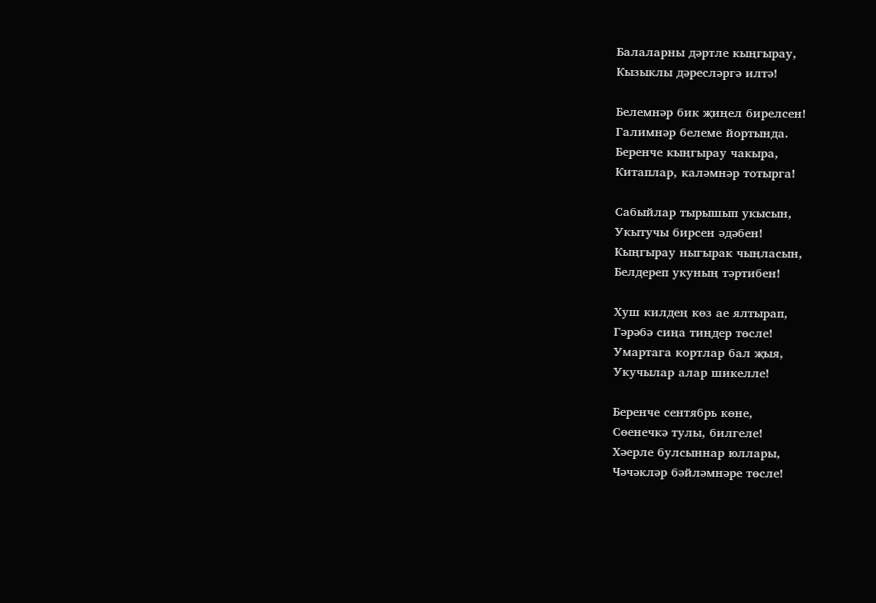Балаларны дәртле кыңгырау,
Кызыклы дәресләргә илтә!

Белемнәр бик җиңел бирелсен!
Галимнәр белеме йортында.
Беренче кыңгырау чакыра,
Китаплар, каләмнәр тотырга!

Сабыйлар тырышып укысын,
Укытучы бирсен әдәбен!
Кыңгырау ныгырак чыңласын,
Белдереп укуның тәртибен!

Хуш килдең көз ае ялтырап,
Гәрәбә сиңа тиңдер төсле!
Умартага кортлар бал җыя,
Укучылар алар шикелле!

Беренче сентябрь көне,
Сөенечкә тулы, билгеле!
Хәерле булсыннар юллары,
Чәчәкләр бәйләмнәре төсле!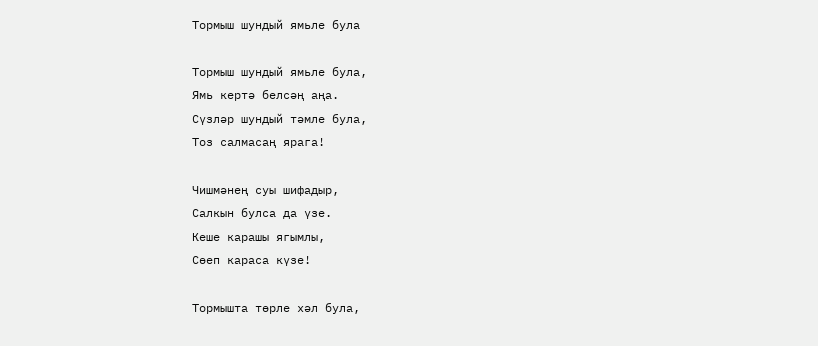Тормыш шундый ямьле була

Тормыш шундый ямьле була,
Ямь кертә белсәң аңа.
Сүзләр шундый тәмле була,
Тоз салмасаң ярага!

Чишмәнең суы шифадыр,
Салкын булса да үзе.
Кеше карашы ягымлы,
Сөеп караса күзе!

Тормышта төрле хәл була,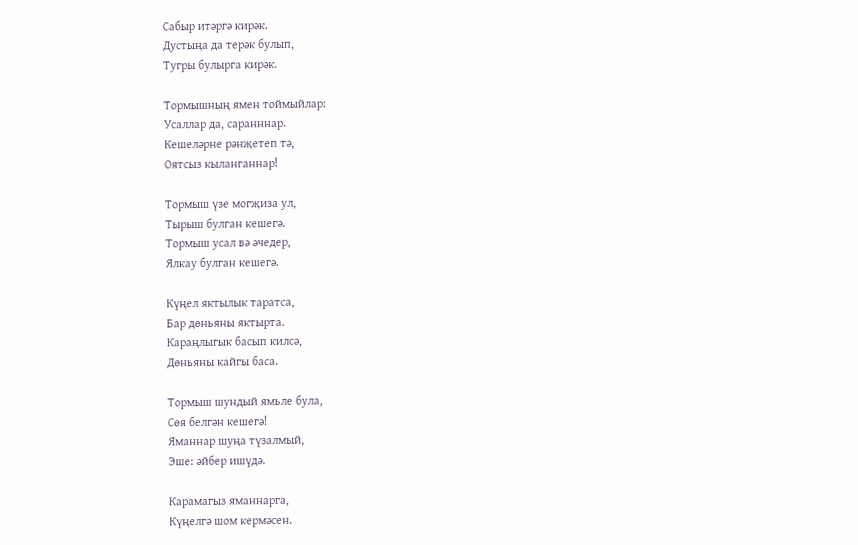Сабыр итәргә кирәк.
Дустыңа да терәк булып,
Тугры булырга кирәк.

Тормышның ямен тоймыйлар:
Усаллар да, саранннар.
Кешеләрне рәнҗетеп тә,
Оятсыз кыланганнар!

Тормыш үзе могҗиза ул,
Тырыш булган кешегә.
Тормыш усал вә әчедер,
Ялкау булган кешегә.

Күңел яктылык таратса,
Бар дөньяны яктырта.
Караңлыгык басып килсә,
Дөньяны кайгы баса.

Тормыш шундый ямьле була,
Сөя белгән кешегә!
Яманнар шуңа түзалмый,
Эше: әйбер ишүдә.

Карамагыз яманнарга,
Күңелгә шом кермәсен.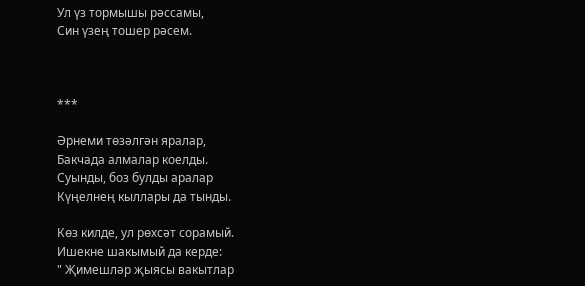Ул үз тормышы рәссамы,
Син үзең тошер рәсем.



***

Әрнеми төзәлгән яралар,
Бакчада алмалар коелды.
Суынды, боз булды аралар
Күңелнең кыллары да тынды.

Көз килде, ул рөхсәт сорамый.
Ишекне шакымый да керде:
" Җимешләр җыясы вакытлар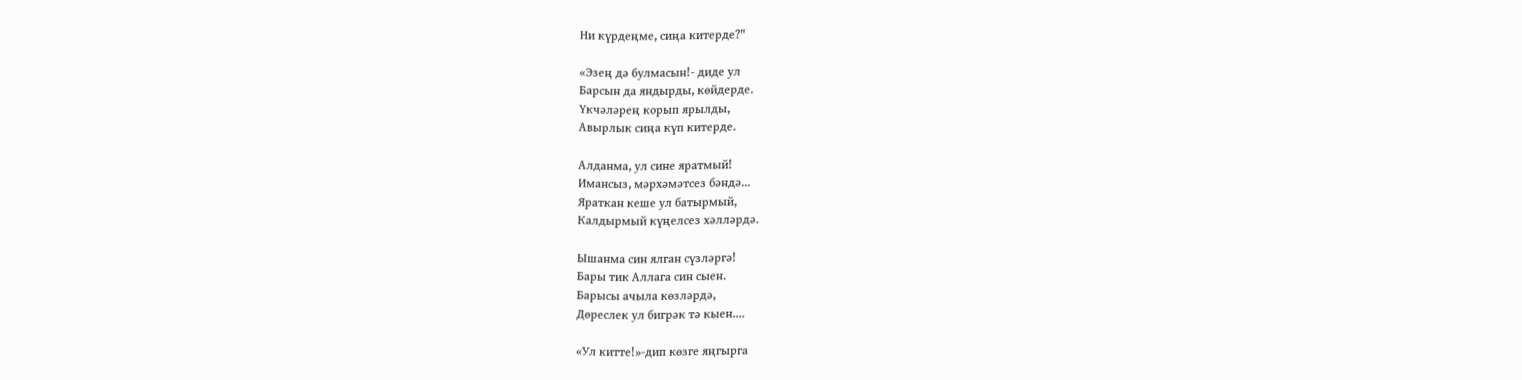Ни күрдеңме, сиңа китерде?"

«Эзең дә булмасын!- диде ул
Барсын да яндырды, көйдерде.
Үкчәләрең корып ярылды,
Авырлык сиңа күп китерде.

Алданма, ул сине яратмый!
Имансыз, мәрхәмәтсез бәндә...
Яраткан кеше ул батырмый,
Калдырмый күңелсез хәлләрдә.

Ышанма син ялган сүзләргә!
Бары тик Аллага син сыен.
Барысы ачыла көзләрдә,
Дөреслек ул бигрәк тә кыен....

«Ул китте!»-дип көзге яңгырга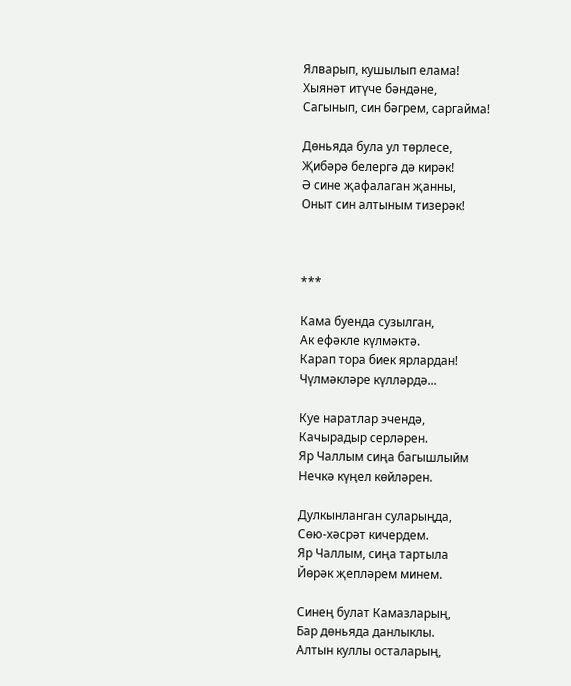Ялварып, кушылып елама!
Хыянәт итүче бәндәне,
Сагынып, син бәгрем, саргайма!

Дөньяда була ул төрлесе,
Җибәрә белергә дә кирәк!
Ә сине җафалаган җанны,
Оныт син алтыным тизерәк!



***

Кама буенда сузылган,
Ак ефәкле күлмәктә.
Карап тора биек ярлардан!
Чүлмәкләре күлләрдә...

Куе наратлар эчендә,
Качырадыр серләрен.
Яр Чаллым сиңа багышлыйм
Нечкә күңел көйләрен.

Дулкынланган суларыңда,
Сөю-хәсрәт кичердем.
Яр Чаллым, сиңа тартыла
Йөрәк җепләрем минем.

Синең булат Камазларың,
Бар дөньяда данлыклы.
Алтын куллы осталарың,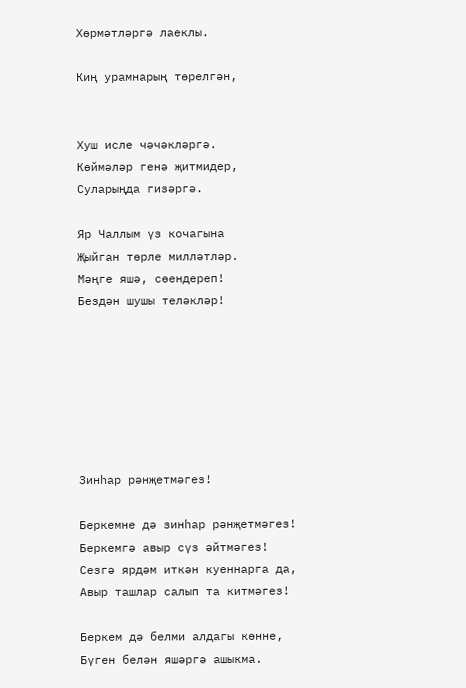Хөрмәтләргә лаеклы.

Киң урамнарың төрелгән,


Хуш исле чәчәкләргә.
Көймәләр генә җитмидер,
Суларыңда гизәргә.

Яр Чаллым үз кочагына
Җыйган төрле милләтләр.
Мәңге яшә, сөендереп!
Бездән шушы теләкләр!







Зинһар рәнҗетмәгез!

Беркемне дә зинһар рәнҗетмәгез!
Беркемгә авыр сүз әйтмәгез!
Сезгә ярдәм иткән куеннарга да,
Авыр ташлар салып та китмәгез!

Беркем дә белми алдагы көнне,
Бүген белән яшәргә ашыкма.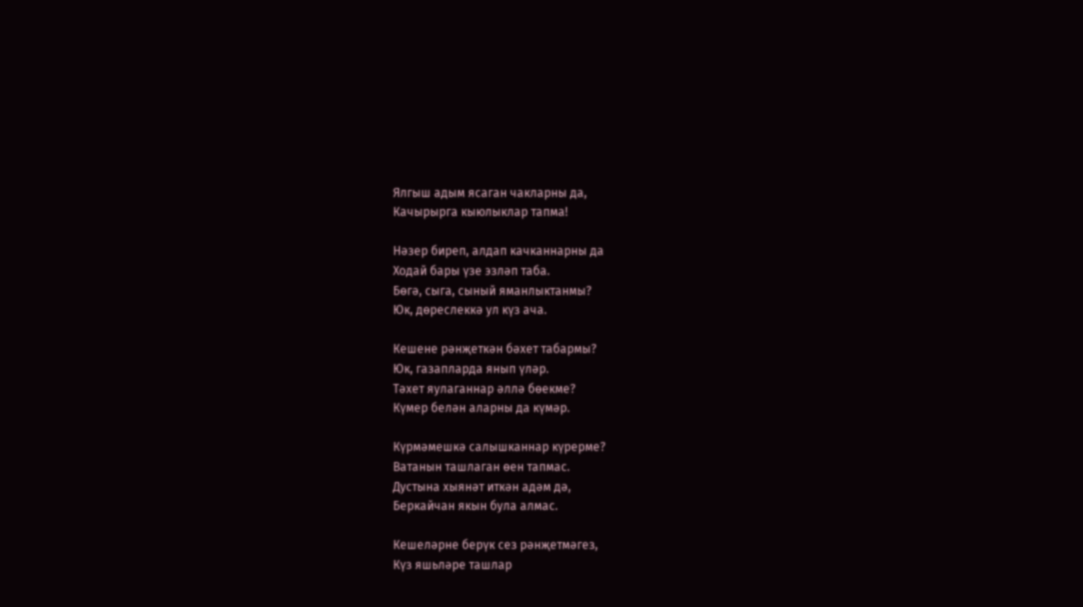Ялгыш адым ясаган чакларны да,
Качырырга кыюлыклар тапма!

Нәзер биреп, алдап качканнарны да
Ходай бары үзе эзләп таба.
Бөгә, сыга, сыный яманлыктанмы?
Юк, дөреслеккә ул күз ача.

Кешене рәнҗеткән бәхет табармы?
Юк, газапларда янып үләр.
Тәхет яулаганнар әллә бөекме?
Күмер белән аларны да күмәр.

Күрмәмешкә салышканнар күрерме?
Ватанын ташлаган өен тапмас.
Дустына хыянәт иткән адәм дә,
Беркайчан якын була алмас.

Кешеләрне берүк сез рәнҗетмәгез,
Күз яшьләре ташлар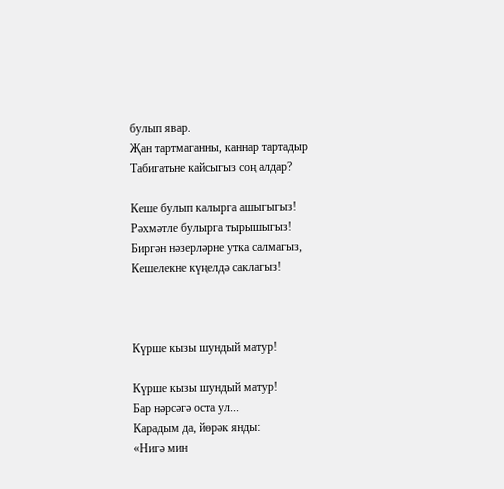булып явар.
Җан тартмаганны, каннар тартадыр
Табигатьне кайсыгыз соң алдар?

Кеше булып калырга ашыгыгыз!
Рәхмәтле булырга тырышыгыз!
Биргән нәзерләрне утка салмагыз,
Кешелекне күңелдә саклагыз!



Күрше кызы шундый матур!

Күрше кызы шундый матур!
Бар нәрсәгә оста ул...
Карадым да, йөрәк янды:
«Нигә мин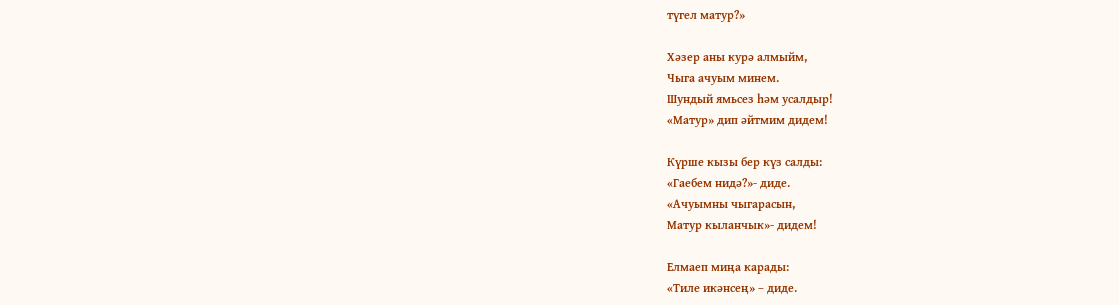түгел матур?»

Хәзер аны курә алмыйм,
Чыга ачуым минем.
Шундый ямьсез һәм усалдыр!
«Матур» дип әйтмим дидем!

Күрше кызы бер күз салды:
«Гаебем нидә?»- диде.
«Ачуымны чыгарасын,
Матур кыланчык»- дидем!

Елмаеп миңа карады:
«Тиле икәнсең» – диде.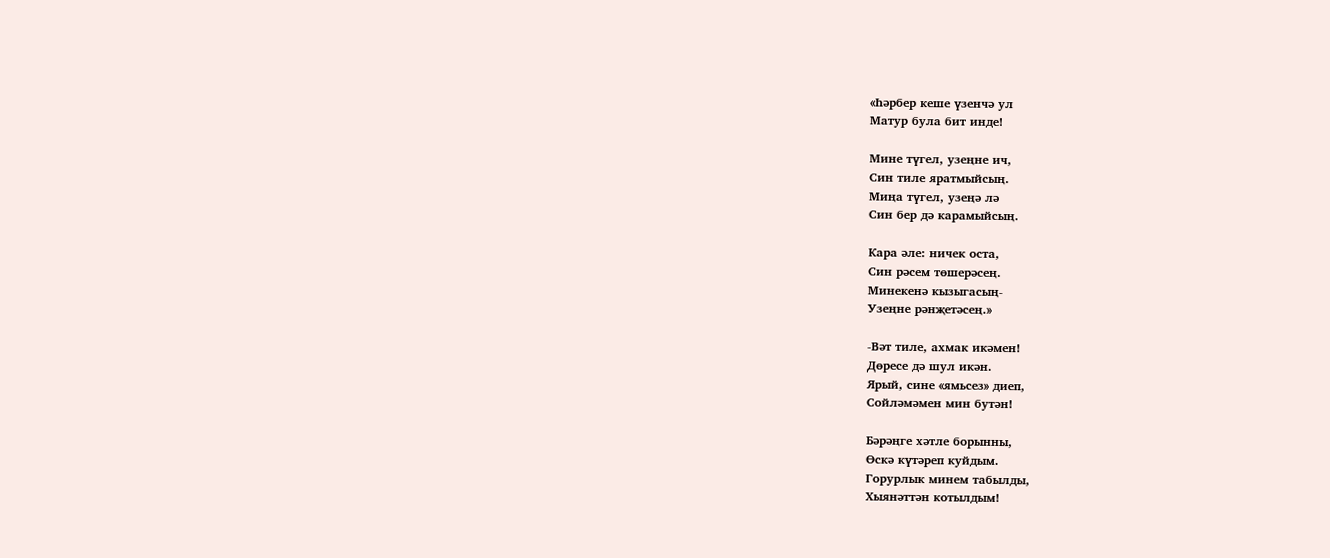«Һәрбер кеше үзенчә ул
Матур була бит инде!

Мине түгел, узеңне ич,
Син тиле яратмыйсың.
Миңа түгел, узеңә лә
Син бер дә карамыйсың.

Кара әле: ничек оста,
Син рәсем төшерәсең.
Минекенә кызыгасың-
Узеңне рәнҗетәсең.»

-Вәт тиле, ахмак икәмен!
Дөресе дә шул икән.
Ярый, сине «ямьсез» диеп,
Сойләмәмен мин бутән!

Бәрәңге хәтле борынны,
Өскә күтәреп куйдым.
Горурлык минем табылды,
Хыянәттән котылдым!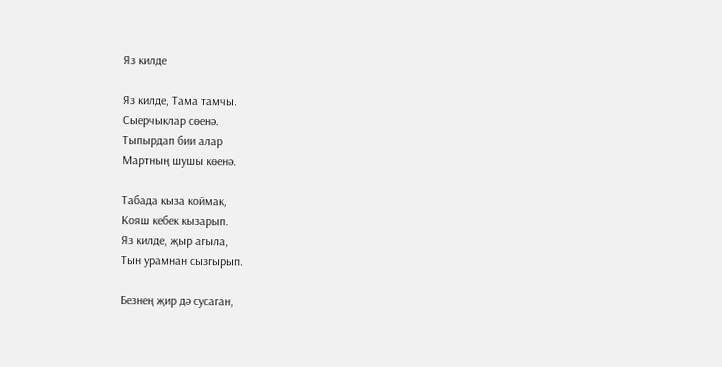Яз килде

Яз килде, Тама тамчы.
Сыерчыклар сөенә.
Тыпырдап бии алар
Мартның шушы көенә.

Табада кыза коймак,
Кояш кебек кызарып.
Яз килде, җыр агыла,
Тын урамнан сызгырып.

Безнең җир дә сусаган,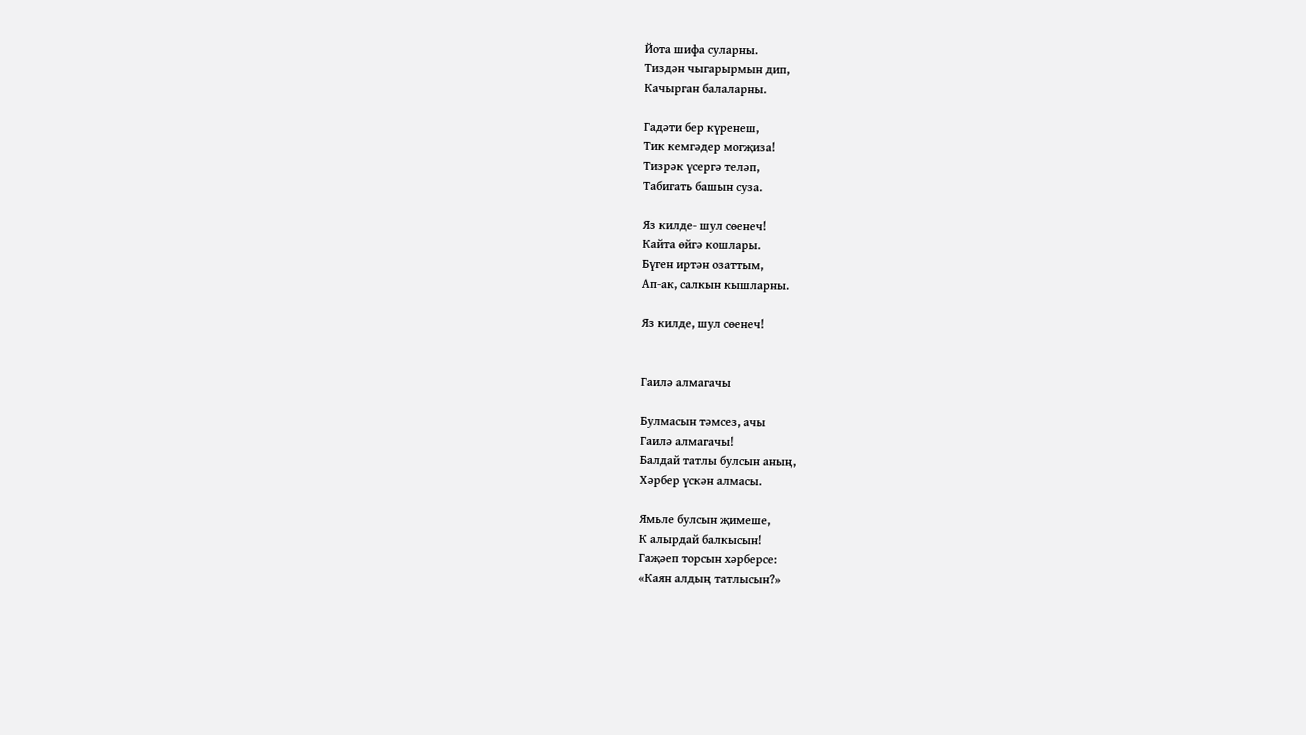Йота шифа суларны.
Тиздән чыгарырмын дип,
Качырган балаларны.

Гадәти бер күренеш,
Тик кемгәдер могҗиза!
Тизрәк үсергә теләп,
Табигать башын суза.

Яз килде- шул сөенеч!
Кайта өйгә кошлары.
Бүген иртән озаттым,
Ап-ак, салкын кышларны.

Яз килде, шул сөенеч!


Гаилә алмагачы

Булмасын тәмсез, ачы
Гаилә алмагачы!
Балдай татлы булсын аның,
Хәрбер үскән алмасы.

Ямьле булсын җимеше,
К алырдай балкысын!
Гаҗәеп торсын хәрберсе:
«Каян алдың татлысын?»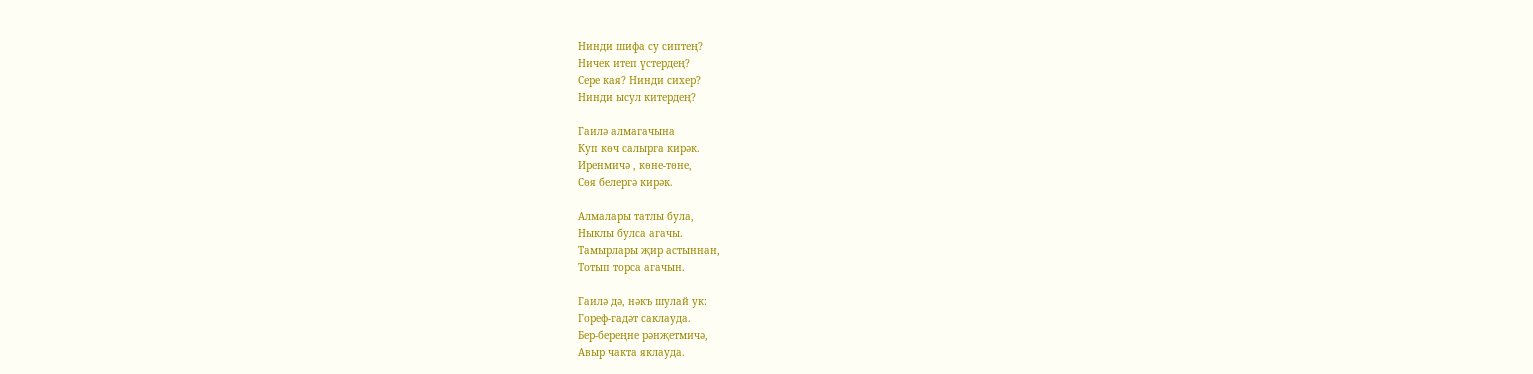Нинди шифа су сиптең?
Ничек итеп үстердең?
Сере кая? Нинди сихер?
Нинди ысул китердең?

Гаилә алмагачына
Куп көч салырга кирәк.
Иренмичә , көне-төне,
Сөя белергә кирәк.

Алмалары татлы була,
Ныклы булса агачы.
Тамырлары җир астыннан,
Тотып торса агачын.

Гаилә дә, нәкъ шулай ук:
Гореф-гадәт саклауда.
Бер-береңне рәнҗетмичә,
Авыр чакта яклауда.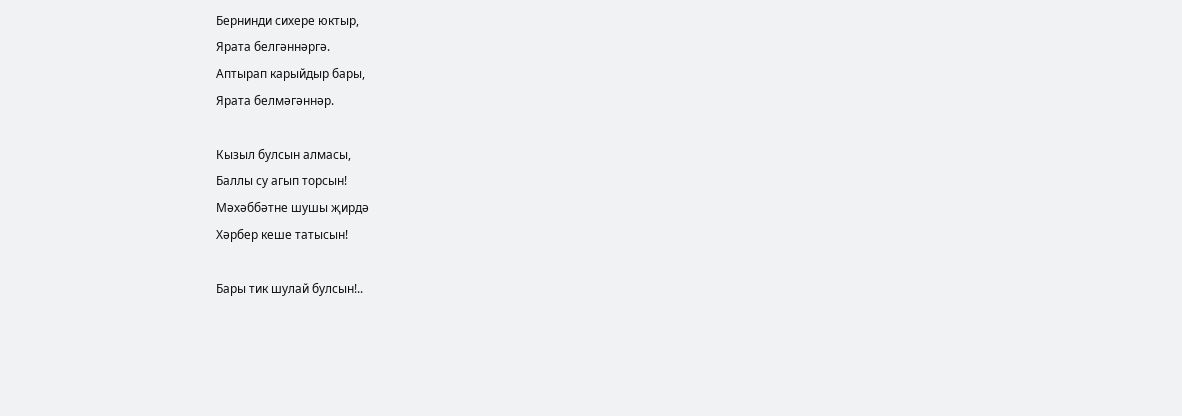Бернинди сихере юктыр,
Ярата белгәннәргә.
Аптырап карыйдыр бары,
Ярата белмәгәннәр.

Кызыл булсын алмасы,
Баллы су агып торсын!
Мәхәббәтне шушы җирдә
Хәрбер кеше татысын!

Бары тик шулай булсын!..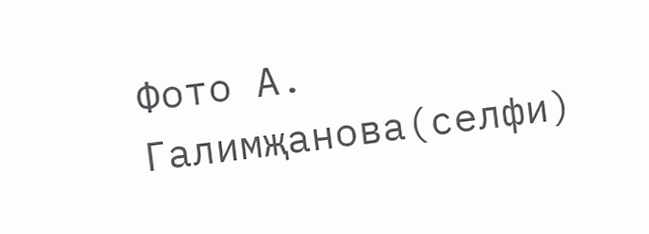Фото А. Галимҗанова(селфи)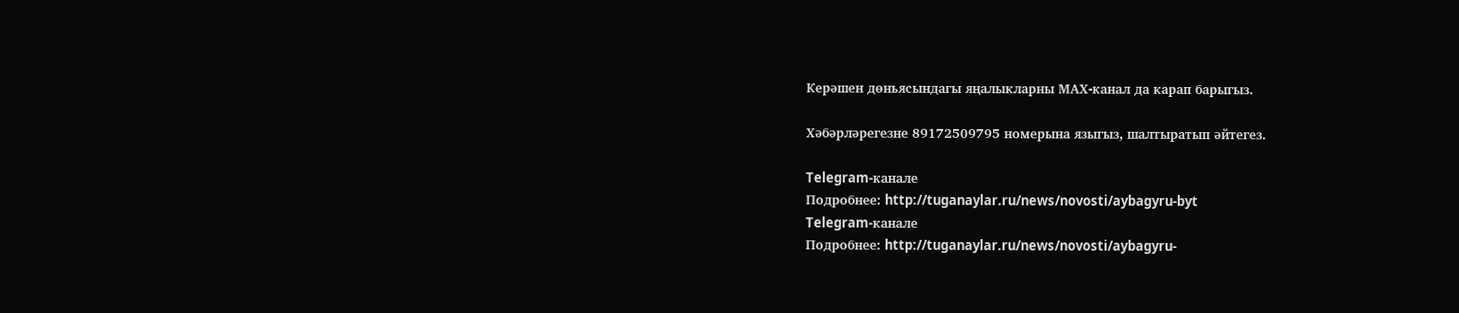Керәшен дөньясындагы яңалыкларны МАХ-канал да карап барыгыз.

Хәбәрләрегезне 89172509795 номерына языгыз, шалтыратып әйтегез.

Telegram-канале
Подробнее: http://tuganaylar.ru/news/novosti/aybagyru-byt
Telegram-канале
Подробнее: http://tuganaylar.ru/news/novosti/aybagyru-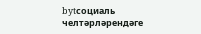bytсоциаль челтәрләрендәге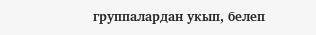группалардан укып, белеп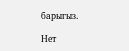барыгыз.

Нет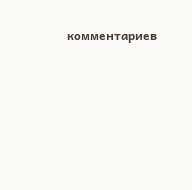комментариев